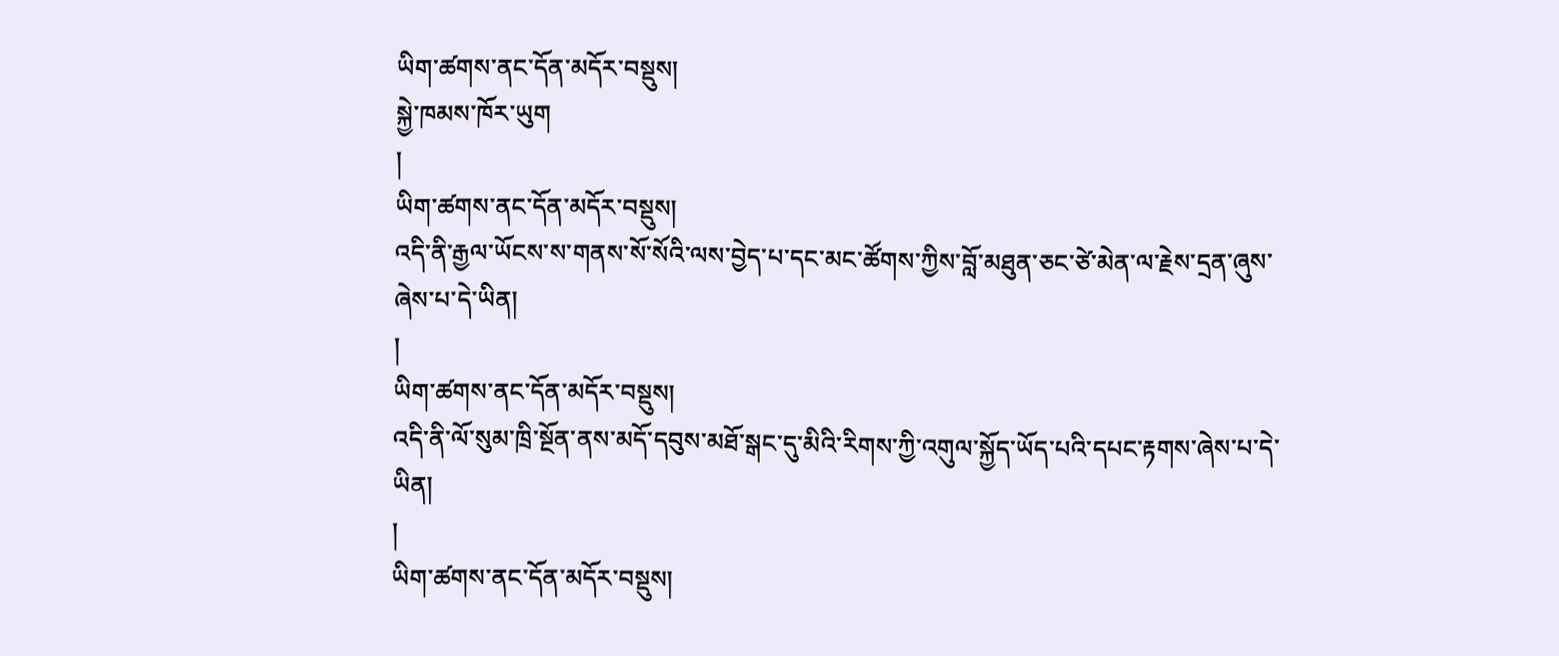ཡིག་ཚགས་ནང་དོན་མདོར་བསྡུས།
སྐྱེ་ཁམས་ཁོར་ཡུག
།
ཡིག་ཚགས་ནང་དོན་མདོར་བསྡུས།
འདི་ནི་རྒྱལ་ཡོངས་ས་གནས་སོ་སོའི་ལས་བྱེད་པ་དང་མང་ཚོགས་ཀྱིས་བློ་མཐུན་ཅང་ཙེ་མེན་ལ་རྗེས་དྲན་ཞུས་ཞེས་པ་དེ་ཡིན།
།
ཡིག་ཚགས་ནང་དོན་མདོར་བསྡུས།
འདི་ནི་ལོ་སུམ་ཁྲི་སྔོན་ནས་མདོ་དབུས་མཐོ་སྒང་དུ་མིའི་རིགས་ཀྱི་འགུལ་སྐྱོད་ཡོད་པའི་དཔང་རྟགས་ཞེས་པ་དེ་ཡིན།
།
ཡིག་ཚགས་ནང་དོན་མདོར་བསྡུས།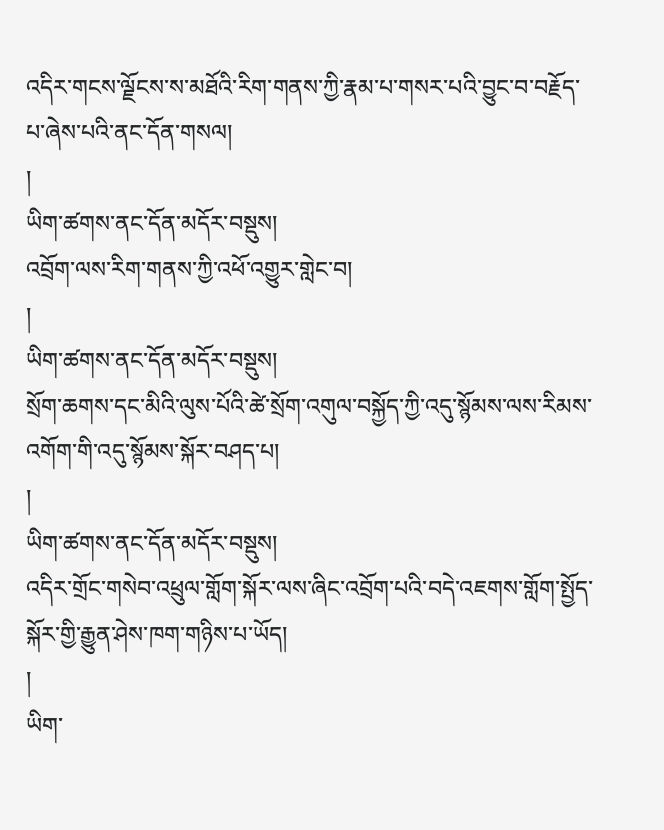འདིར་གངས་ལྗོངས་ས་མཐོའི་རིག་གནས་ཀྱི་རྣམ་པ་གསར་པའི་བྱུང་བ་བརྗོད་པ་ཞེས་པའི་ནང་དོན་གསལ།
།
ཡིག་ཚགས་ནང་དོན་མདོར་བསྡུས།
འབྲོག་ལས་རིག་གནས་ཀྱི་འཕོ་འགྱུར་གླེང་བ།
།
ཡིག་ཚགས་ནང་དོན་མདོར་བསྡུས།
སྲོག་ཆགས་དང་མིའི་ལུས་པོའི་ཚེ་སྲོག་འགུལ་བསྐྱོད་ཀྱི་འདུ་སྙོམས་ལས་རིམས་འགོག་གི་འདུ་སྙོམས་སྐོར་བཤད་པ།
།
ཡིག་ཚགས་ནང་དོན་མདོར་བསྡུས།
འདིར་གྲོང་གསེབ་འཕྲུལ་གློག་སྐོར་ལས་ཞིང་འབྲོག་པའི་བདེ་འཇགས་གློག་སྤྱོད་སྐོར་གྱི་རྒྱུན་ཤེས་ཁག་གཉིས་པ་ཡོད།
།
ཡིག་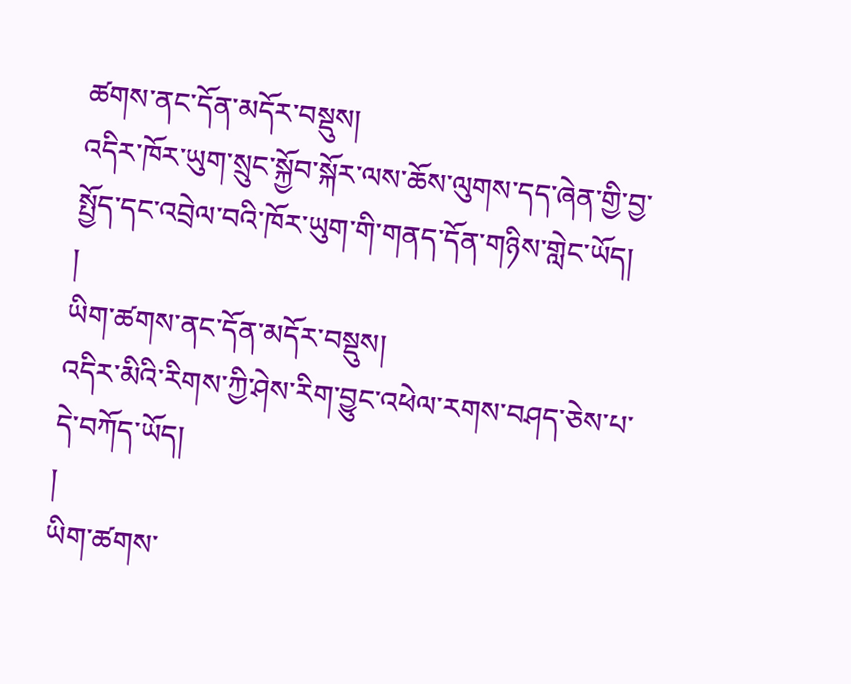ཚགས་ནང་དོན་མདོར་བསྡུས།
འདིར་ཁོར་ཡུག་སྲུང་སྐྱོབ་སྐོར་ལས་ཆོས་ལུགས་དད་ཞེན་གྱི་བྱ་སྤྱོད་དང་འབྲེལ་བའི་ཁོར་ཡུག་གི་གནད་དོན་གཉིས་གླེང་ཡོད།
།
ཡིག་ཚགས་ནང་དོན་མདོར་བསྡུས།
འདིར་མིའི་རིགས་ཀྱི་ཤེས་རིག་བྱུང་འཕེལ་རགས་བཤད་ཅེས་པ་དེ་བཀོད་ཡོད།
།
ཡིག་ཚགས་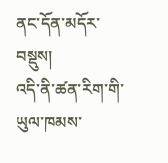ནང་དོན་མདོར་བསྡུས།
འདི་ནི་ཚན་རིག་གི་ཡུལ་ཁམས་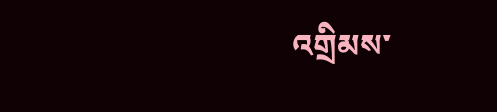འགྲིམས་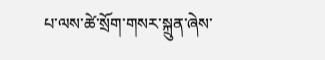པ་ལས་ཚེ་སྲོག་གསར་སྐྲུན་ཞེས་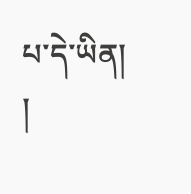པ་དེ་ཡིན།
།